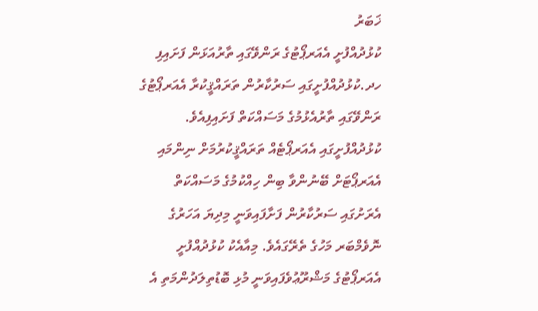ޚަބަރު
ކުޅުދުއްފުށީ އެއަރޕޯޓުގެ ރަންވޭގައި ތާރުއަޅަން ފަށައިފި
ހދ.ކުޅުދުއްފުށީގައި ސަރުކާރުން ތަރައްޤީކުރާ އެއަރޕޯޓުގެ ރަންވޭގައި ތާރުއެޅުމުގެ މަސައްކަތް ފަށައިފިއެވެ.
ކުޅުދުއްފުށީގައި އެއަރޕޯޓެއް ތަރައްޤީކުރުމަށް ނިންމައި އެއަރޕޯޓަށް ބޭނުންވާ ބިން ހިއްކުމުގެ މަސައްކަތް އެރަށުގައި ސަރުކާރުން ފަށާފައިވަނީ މިދިޔަ އަހަރުގެ ނޮވެމްބަރ މަހުގެ ތެރޭގައެވެ. މިއާއެކު ކުޅުދުއްފުށީ އެއަރޕޯޓުގެ މަޝްރޫޢުވެފައިވަނީ މުޅި ބޮޑުތިލަދުންމަތި އެ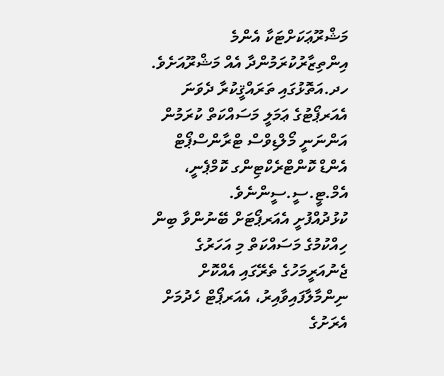މަޝްރޫޢަކަށްޓަކާ އެންމެ އިންތިޒާރުކުރަމުންދާ އެއް މަޝްރޫއަށެވެ. ހދ.އަތޮޅުގައި ތަރައްޤީކުރާ ދެވަނަ އެއަރޕޯޓުގެ ޢަމަލީ މަސައްކަތް ކުރަމުން އަންނަނީ މޯލްޑިވްސް ޓްރާންސްޕޯޓް އެންޑް ކޮންޓްރެކްޓިންގ ކޮމްޕެނީ، އެމް.ޓީ.ސީ.ސީންނެވެ.
ކުޅުދުއްފުށީ އެއަރޕޯޓަށް ބޭނުންވާ ބިން ހިއްކުމުގެ މަސައްކަތް މި އަހަރުގެ ޖެނުއަރީމަހުގެ ތެރޭގައި އެއްކޮށް ނިންމާލާފައިވާއިރު، އެއަރޕޯޓް ހެދުމަށް އެރަށުގެ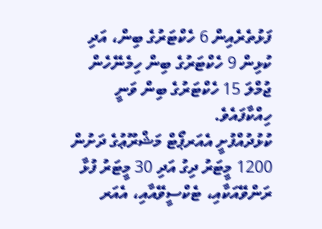ފަޅުތެރެއިން 6 ހެކްޓަރުގެ ބިން، އަދި ކުޅިން 9 ހެކްޓަރުގެ ބިން ހިމެނޭހެން ޖުމްލަ 15 ހެކްޓަރުގެ ބިން ވަނީ ހިއްކާފައެވެ.
ކުޅުދުއްފުށީ އެއަރޕޯޓް މަޝްރޫޢުގެ ދަށުން 1200 މީޓަރު ދިގު އަދި 30 މީޓަރު ފުޅާ ރަންވޭއަކާއި، ޓެކްސީވޭއާއި، އެއަރ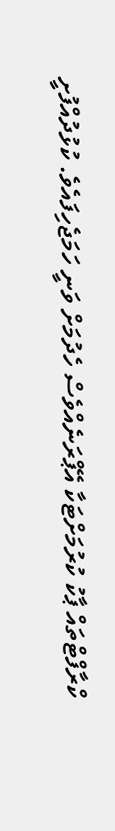ކްރާފްޓްތައް ޕާކު ކުރުމަށްޓަކާ އޭޕްރަނެއްވެސް ހެދުމަށް ވަނީ ހަމަޖެހިފައެވެ. ކުޅުދުއްފުށީ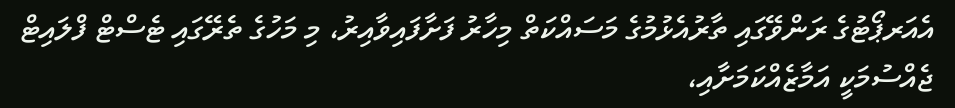އެއަރޕޯޓުގެ ރަންވޭގައި ތާރުއެޅުމުގެ މަސައްކަތް މިހާރު ފަށާފައިވާއިރު، މި މަހުގެ ތެރޭގައި ޓެސްޓް ފްލައިޓް ޖެއްސުމަކީ އަމާޒެއްކަމަށާއި،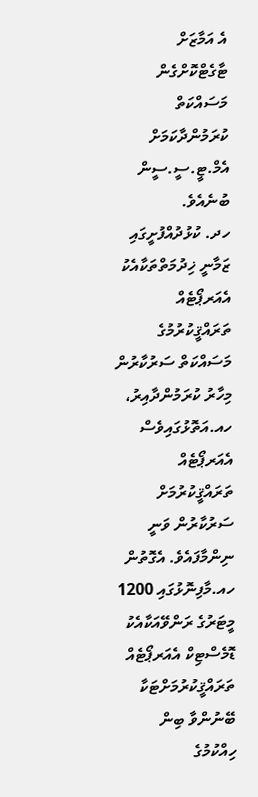އެ އަމާޒަށް ޓާގެޓްކޮށްގެން މަސައްކަތް ކުރަމުންދާކަމަށް އެމް.ޓީ.ސީ.ސީން ބުނެއެވެ.
ހދ. ކުޅުދުއްފުށީގައި ޒަމާނީ ޚިދުމަތްތަކާއެކު އެއަރޕޯޓެއް ތަރައްޤީކުރުމުގެ މަސައްކަތް ސަރުކާރުން މިހާރު ކުރަމުންދާއިރު، ހއ.އަތޮޅުގައިވެސް އެއަރޕޯޓެއް ތަރައްޤީކުރުމަށް ސަރުކާރުން ވަނީ ނިންމާފައެވެ. އެގޮތުން ހއ.މާފިނޮޅުގައި 1200 މީޓަރުގެ ރަންވޭއަކާއެކު ޑޮމެސްޓިކް އެއަރޕޯޓެއް ތަރައްޤީކުރުމަށްޓަކާ ބޭނުންވާ ބިން ހިއްކުމުގެ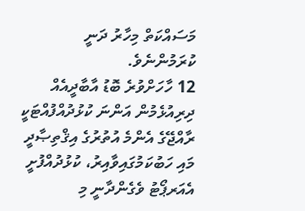މަސައްކަތް މިހާރު ދަނީ ކުރަމުންނެވެ.
12 ހާހަށްވުރެ ބޮޑު އާބާދީއެއް ދިރިއުޅެމުން އަންނަ ކުޅުދުއްފުއްޓަކީ ރާއްޖޭގެ އެންމެ އުތުރުގެ އިޤްތިޞާދީ މައި ހަބުކަމުގައިވާއިރު، ކުޅުދުއްފުށީ އެއަރޕޯޓު ވެގެންދާނީ މި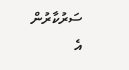ސަރުކާރުން އެ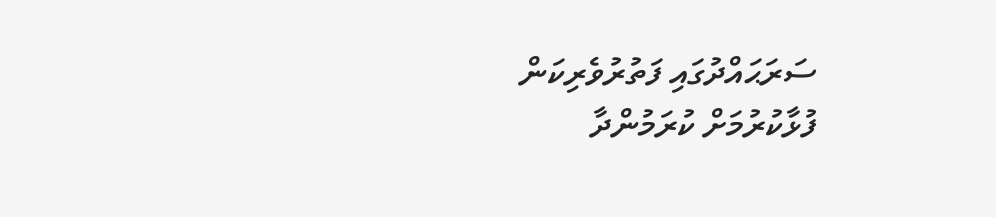ސަރަޙައްދުގައި ފަތުރުވެރިކަން ފުޅާކުރުމަށް ކުރަމުންދާ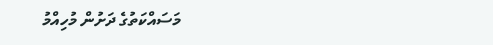މަސައްކަތުގެ ދަށުން މުހިއްމު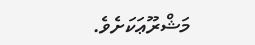މަޝްރޫޢަކަށެވެ.